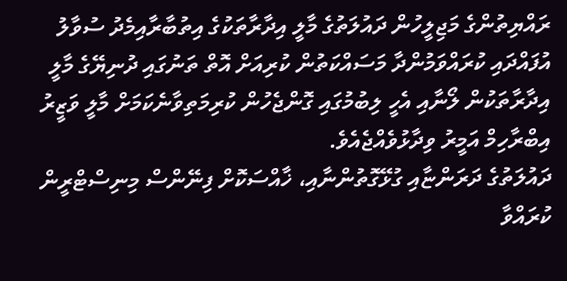ރައްޔިތުންގެ މަޖިލީހުން ދައުލަތުގެ މާލީ އިދާރާތަކުގެ އިތުބާރާއިމެދު ސުވާލު އުފައްދައި ކުރައްވަމުންދާ މަސައްކަތުން ކުރިއަށް އޮތް ތަނުގައި ދުނިޔޭގެ މާލީ އިދާރާތަކުން ލޯނާއި އެހީ ލިބުމުގައި ގޮންޖެހުން ކުރިމަތިވާނެކަމަށް މާލީ ވަޒީރު އިބްރާހިމް އަމީރު ވިދާޅުވެއްޖެއެވެ.
ދައުލަތުގެ ދަރަންޏާއި ގުޅޭގޮތުންނާއި، ޚާއްސަކޮށް ފިނޭންސް މިނިސްޓްރީން ކުރައްވާ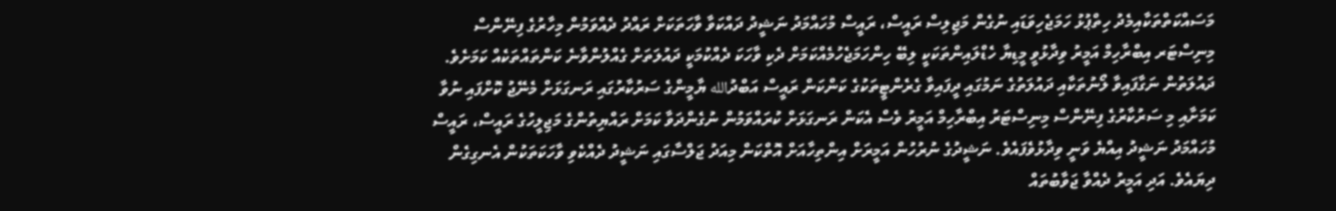މަސައްކަތްތަކާއިމެދު ހިތްޕުޅު ހަމަޖެހިވަޑައި ނުގެން މަޖިލިސް ރައީސް، ރައީސް މުހައްމަދު ނަޝީދު ދައްކަވާ ވާހަތަކަށް ރައްދު ދެއްވަމުން މިހާރުގެ ފިނޭންސް މިނިސްޓަރ އިބްރާހިމް އަމީރު ވިދާޅުވީ މީޑިޔާ ހެޑްލައިންތަކަކީ ލިބޭ ހިންހަމަޖެހުމެއްކަމަށް ދެކި ވާހަކަ ދެއްކުމަކީ ދައުލަތަށް ގެއްލުންވާނެ ކަންތައްތަކެއް ކަމަށެވެ.
ދައުލަތުން ނަގާފައިވާ ލޯނުތަކާއި ދައުލަތުގެ ނަމުގައި ދީފައިވާ ގެރެންޓީތަކުގެ ކަންކަން ރައީސް އަބްދުالله ޔާމީންގެ ސަރުކާރުގައި ރަނގަޅަށް މެނޭޖު ކޮށްފައި ނުވާ ކަމަށާއި މި ސަރުކާރުގެ ފިނޭންސް މިނިސްޓަރު އިބްރާހިމް އަމީރު ވެސް އެކަން ރަނގަޅަށް ކުރައްވަމުން ނުގެންދަވާ ކަމަށް ރައްޔިތުންގެ މަޖިލީހުގެ ރައީސް، ރައީސް މުހައްމަދު ނަޝީދު އިއްޔެ ވަނީ ވިދާޅުވެފައެވެ. ނަޝީދުގެ ނުރުހުން އަމީރަށް އިންތިހާއަށް އޮތްކަން މިއަދު ޖަލްސާގައި ނަޝީދު ދެއްކެވި ވާހަކަތަކުން އެނގިގެން ދިޔައެވެ. އަދި އަމީރު ދެއްވާ ޖަވާބުތައް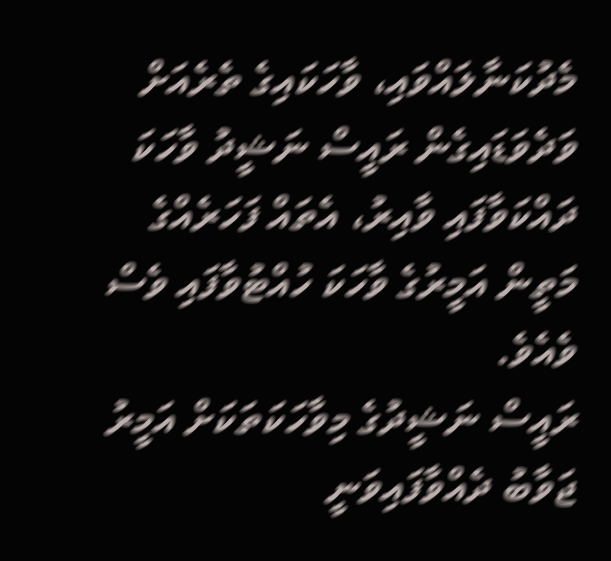މެދުކަނާލައްވައި، ވާހަކައިގެ ތެރެއަށް ވަދެވަޑައިގެން ރައީސް ނަޝީދު ވާހަކަ ދައްކަވާފައި ވާއިރު، އެތައް ފަހަރެއްގެ މަތީން އަމީރުގެ ވާހަކަ ހުއްޓުވާފައި ވެސް ވެއެވެ.
ރައީސް ނަޝީދުގެ މިވާހަކަތަކަށް އަމީރު ޖަވާބު ދެއްވާފައިވަނީ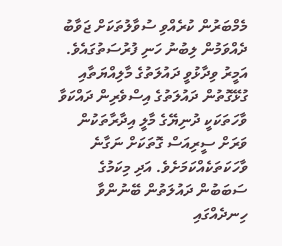މެމްބަރުން ކުރެއްވި ސުވާލުތަކަށް ޖަވާބު ދެއްވަމުން ލިބުނު ހަނި ފުރުސަތުގައެވެ. އަމީރު ވިދާޅުވީ ދައުލަތުގެ މާލިއްޔަތާއި ގުޅޭގޮތުން ދައުލަތުގެ އިސްވެރިން ދައްކަވާ ވާހަތަކަކީ ދުނިޔޭގެ މާލީ އިދާރާތަކުން ވަރަށް ސީރިއަސް ގޮތަކަށް ނަގާނެ ވާހަކަތަކެއްކަމަށެވެ. އަދި މިކަމުގެ ސަބަބުން ދައުލަތުން ބޭނުންވާ ހިނދެއްގައި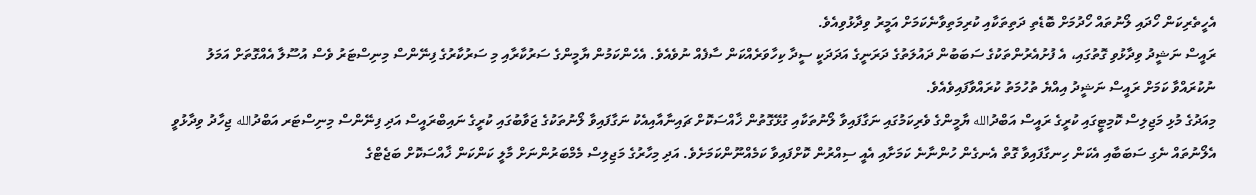އެހީތެރިކަން ހޯދައި ލޯނުތައް ހޯދުމަށް ބޮޑެތި ދަތިތަކާއި ކުރިމަތިވާނެކަމަށް އަމީރު ވިދާޅުވިއެވެ.
ރައީސް ނަޝީދު ވިދާޅުވި ގޮތުގައި، އެ ފުށުއެރުންތަކުގެ ސަބަބުން ދައުލަތުގެ ދަރަނީގެ އަދަދަކީ ސީދާ ކިހާވަރެއްކަން ސާފެއް ނުވެއެވެ. އެހެންކަމުން ޔާމީންގެ ސަރުކާރާއި މި ސަރުކާރުގެ ފިނޭންސް މިނިސްޓަރު ވެސް އުސޫލާ އެއްގޮތަށް އަމަލު ނުކުރައްވާ ކަމަށް ރައީސް ނަޝީދު އިއްޔެ ތުހުމަތު ކުރައްވާފައިވެއެވެ.
މިއަދުގެ މުޅި މަޖިލިސް ކޮމިޓީގައި ކުރީގެ ރައީސް އަބްދުالله ޔާމީންގެ ވެރިކަމުގައި ނަގާފައިވާ ލޯނުތަކާއި ގުޅޭގޮތުން ޚާއްސަކޮށް ޗައިނާއާއިއެކު ނަގާފައިވާ ލޯނުތަކުގެ ޖަވާބުގައި ކުރީގެ ނައިބްރައީސް އަދި ފިނޭންސް މިނިސްޓަރ އަބްދުالله ޖިހާދު ވިދާޅުވީ އެލޯނުތައް ނެގި ސަބަބާއި އެކަން ހިނގާފައިވާ ގޮތް އެނގެން ހުންނާނެ ކަމަށާއި އެއީ ސިއްރުން ކޮށްފައިވާ ކަމެއްނޫންކަމަށެވެ. އަދި މިހާރުގެ މަޖިލިސް މެމްބަރުންނަށް މާލީ ކަންކަން ޚާއްސަކޮށް ބަޖެޓްގެ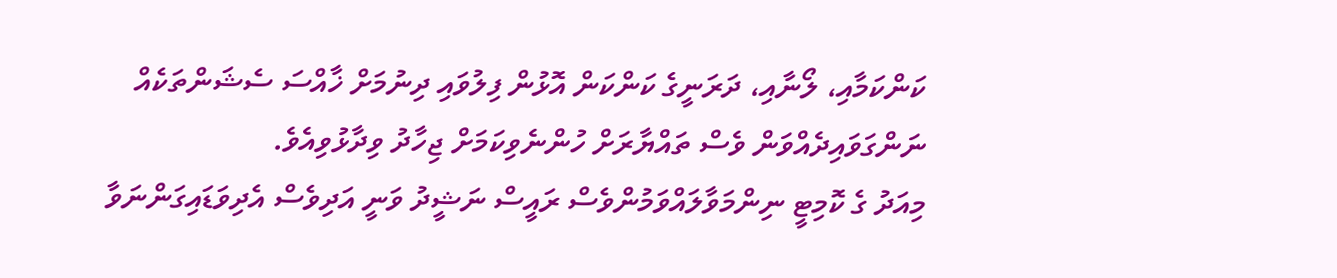ކަންކަމާއި، ލޯނާއި، ދަރަނީގެ ކަންކަން އޮޅުން ފިލުވައި ދިނުމަށް ޚާއްސަ ސެޝަންތަކެއް ނަންގަވައިދެއްވަން ވެސް ތައްޔާރަށް ހުންނެވިކަމަށް ޖިހާދު ވިދާޅުވިއެވެ.
މިއަދު ގެ ކޮމިޓީ ނިންމަވާލައްވަމުންވެސް ރައީސް ނަޝީދު ވަނީ އަދިވެސް އެދިވަޑައިގަންނަވާ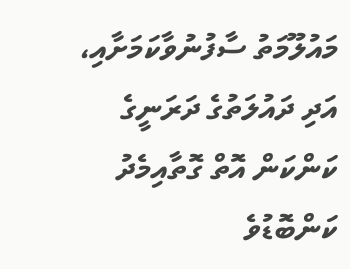މައުލޫމަތު ސާފުނުވާކަމަށާއި، އަދި ދައުލަތުގެ ދަރަނީގެ ކަންކަން އޮތް ގޮތާއިމެދު ކަންބޮޑުވެ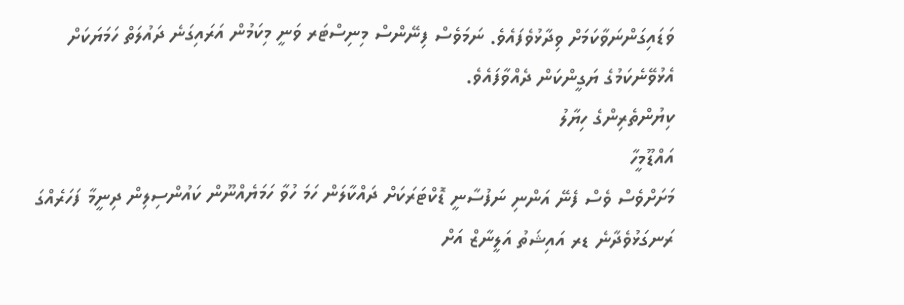ވަޑައިގަންނަވާކަމަށް ވިދާޅުވެފައެވެ. ނަމަވެސް ފިނޭންސް މިނިސްޓަރ ވަނީ މިކަމުން އަރައިގަނެ ދައުލަތް ހަމަޔަކަށް އެޅުވޭނެކަމުގެ ޔަގީންކަން ދެއްވާފައެވެ.
ކިޔުންތެރިންގެ ހިޔާލު
އައްޑޫމީހާ
މަށަށްވެސް ވެސް ފެނޭ އަންނި ނަފުސާނީ ޑޮކްޓަރަކަށް ދައްކާލަން ހަމަ ހުވާ ހަމަޔެއްނޫން ކައުންސިލިން ދިނީމާ ފަހަރެއްގަ ރަނގަޅުވެދާނެ ޑރ އައިޝަތު އަލީނާޒް އަށް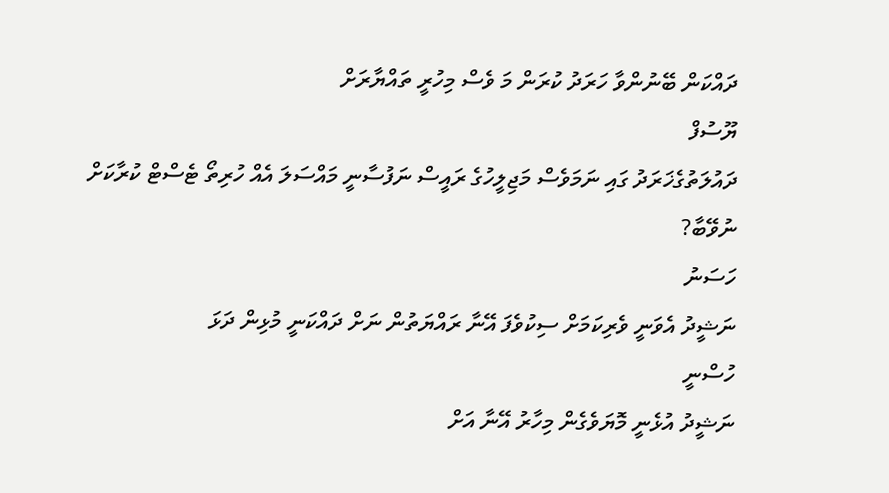ދައްކަން ބޭނުންވާ ހަރަދު ކުރަން މަ ވެސް މިހުރީ ތައްޔާރަށް
ޔޫސުފް
ދައުލަތުގެޚަރަދު ގައި ނަމަވެސް މަޖިލީހުގެ ރައީސް ނަފުސާނީ މައްސަލަ އެއް ހުރިތޯ ޓެސްޓް ކުރާކަށް ނުވޭބާ?
ހަސަނު
ނަޝީދު އެވަނީ ވެރިކަމަށް ސިކުވެފަ އޭނާ ރައްޔަތުން ނަށް ދައްކަނީ މުޅިން ދަޅަ
ހުސްނީ
ނަޝީދު އުޅެނީ މޮޔަވެގެން މިހާރު އޭނާ އަށް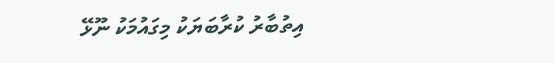އިތުބާރު ކުރާބަޔަކު މިގައުމަކު ނޫޅޭ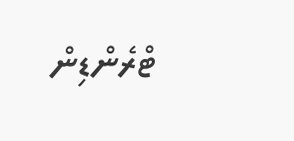ޓްރެންޑިން